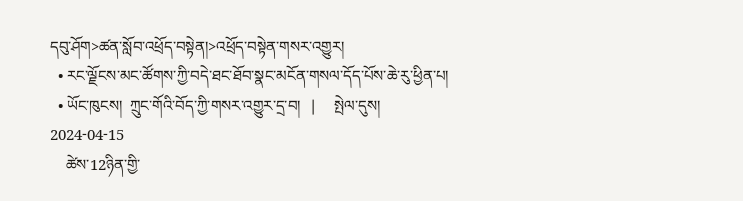དབུ་ཤོག>ཚན་སློབ་འཕྲོད་བསྟེན།>འཕྲོད་བསྟེན་གསར་འགྱུར།
  • རང་ལྗོངས་མང་ཚོགས་ཀྱི་བདེ་ཐང་ཐོབ་སྣང་མངོན་གསལ་དོད་པོས་ཆེ་རུ་ཕྱིན་པ།
  • ཡོང་ཁུངས།  ཀྲུང་གོའི་བོད་ཀྱི་གསར་འགྱུར་དྲ་བ།   |     སྤེལ་དུས།  2024-04-15
    ཚེས་12ཉིན་གྱི་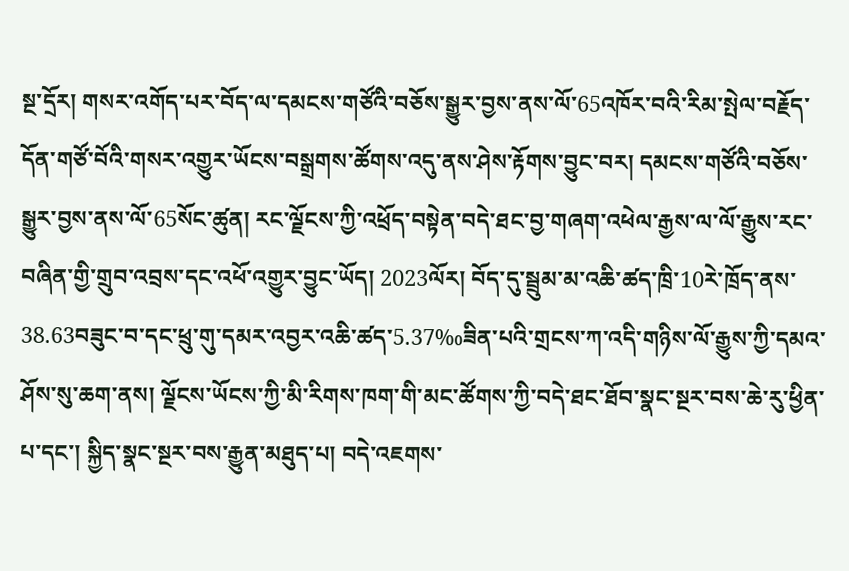སྔ་དྲོར། གསར་འགོད་པར་བོད་ལ་དམངས་གཙོའི་བཅོས་སྒྱུར་བྱས་ནས་ལོ་65འཁོར་བའི་རིམ་སྤེལ་བརྗོད་དོན་གཙོ་བོའི་གསར་འགྱུར་ཡོངས་བསྒྲགས་ཚོགས་འདུ་ནས་ཤེས་རྟོགས་བྱུང་བར། དམངས་གཙོའི་བཅོས་སྒྱུར་བྱས་ནས་ལོ་65སོང་ཚུན། རང་ལྗོངས་ཀྱི་འཕྲོད་བསྟེན་བདེ་ཐང་བྱ་གཞག་འཕེལ་རྒྱས་ལ་ལོ་རྒྱུས་རང་བཞིན་གྱི་གྲུབ་འབྲས་དང་འཕོ་འགྱུར་བྱུང་ཡོད། 2023ལོར། བོད་དུ་སྦྲུམ་མ་འཆི་ཚད་ཁྲི་10རེ་ཁྲོད་ནས་38.63བཟུང་བ་དང་ཕྲུ་གུ་དམར་འབྱར་འཆི་ཚད་5.37‰ཟིན་པའི་གྲངས་ཀ་འདི་གཉིས་ལོ་རྒྱུས་ཀྱི་དམའ་ཤོས་སུ་ཆག་ནས། ལྗོངས་ཡོངས་ཀྱི་མི་རིགས་ཁག་གི་མང་ཚོགས་ཀྱི་བདེ་ཐང་ཐོབ་སྣང་སྔར་བས་ཆེ་རུ་ཕྱིན་པ་དང་། སྐྱིད་སྣང་སྔར་བས་རྒྱུན་མཐུད་པ། བདེ་འཇགས་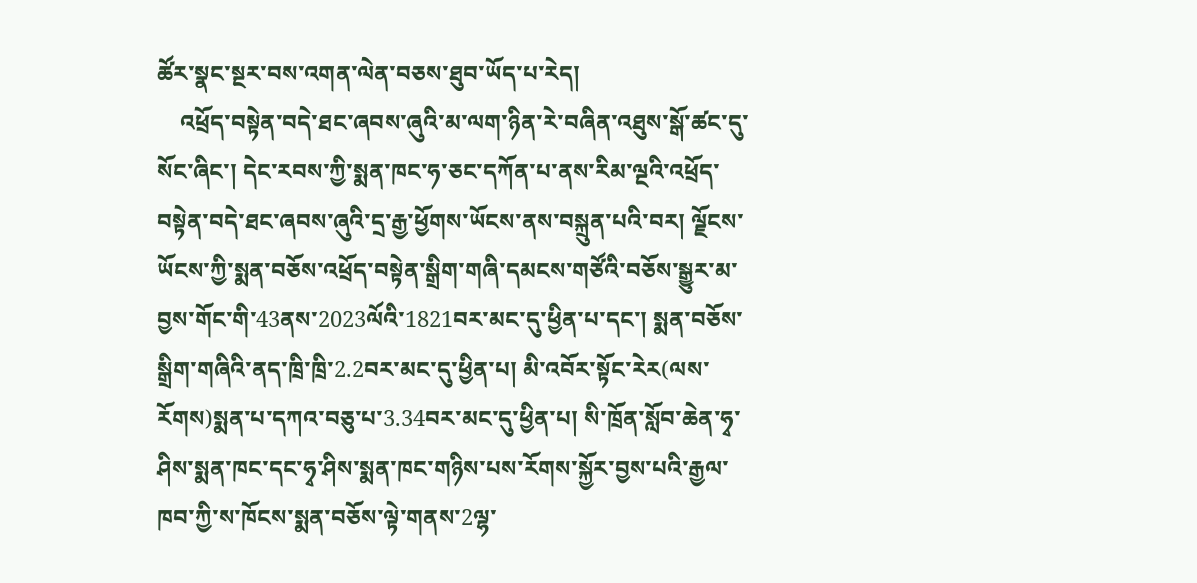ཚོར་སྣང་སྔར་བས་འགན་ལེན་བཅས་ཐུབ་ཡོད་པ་རེད།
    འཕྲོད་བསྟེན་བདེ་ཐང་ཞབས་ཞུའི་མ་ལག་ཉིན་རེ་བཞིན་འཐུས་སྒོ་ཚང་དུ་སོང་ཞིང་། དེང་རབས་ཀྱི་སྨན་ཁང་ཧ་ཅང་དཀོན་པ་ནས་རིམ་ལྔའི་འཕྲོད་བསྟེན་བདེ་ཐང་ཞབས་ཞུའི་དྲ་རྒྱ་ཕྱོགས་ཡོངས་ནས་བསྐྲུན་པའི་བར། ལྗོངས་ཡོངས་ཀྱི་སྨན་བཅོས་འཕྲོད་བསྟེན་སྒྲིག་གཞི་དམངས་གཙོའི་བཅོས་སྒྱུར་མ་བྱས་གོང་གི་43ནས་2023ལོའི་1821བར་མང་དུ་ཕྱིན་པ་དང་། སྨན་བཅོས་སྒྲིག་གཞིའི་ནད་ཁྲི་ཁྲི་2.2བར་མང་དུ་ཕྱིན་པ། མི་འབོར་སྟོང་རེར(ལས་རོགས)སྨན་པ་དཀའ་བཅུ་པ་3.34བར་མང་དུ་ཕྱིན་པ། སི་ཁྲོན་སློབ་ཆེན་ཧྭ་ཤིས་སྨན་ཁང་དང་ཧྭ་ཤིས་སྨན་ཁང་གཉིས་པས་རོགས་སྐྱོར་བྱས་པའི་རྒྱལ་ཁབ་ཀྱི་ས་ཁོངས་སྨན་བཅོས་ལྟེ་གནས་2ལྷ་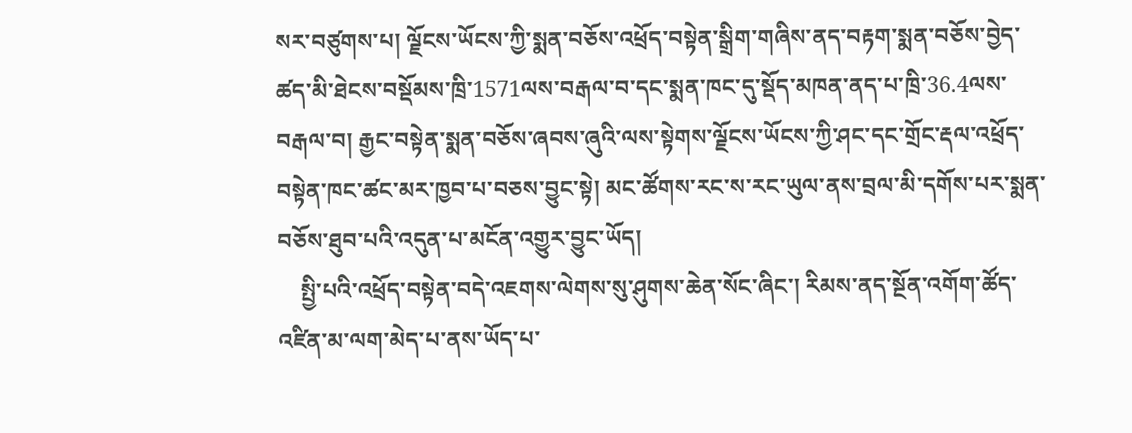སར་བཙུགས་པ། ལྗོངས་ཡོངས་ཀྱི་སྨན་བཅོས་འཕྲོད་བསྟེན་སྒྲིག་གཞིས་ནད་བརྟག་སྨན་བཅོས་བྱེད་ཚད་མི་ཐེངས་བསྡོམས་ཁྲི་1571ལས་བརྒལ་བ་དང་སྨན་ཁང་དུ་སྡོད་མཁན་ནད་པ་ཁྲི་36.4ལས་བརྒལ་བ། རྒྱང་བསྟེན་སྨན་བཅོས་ཞབས་ཞུའི་ལས་སྟེགས་ལྗོངས་ཡོངས་ཀྱི་ཤང་དང་གྲོང་རྡལ་འཕྲོད་བསྟེན་ཁང་ཚང་མར་ཁྱབ་པ་བཅས་བྱུང་སྟེ། མང་ཚོགས་རང་ས་རང་ཡུལ་ནས་བྲལ་མི་དགོས་པར་སྨན་བཅོས་ཐུབ་པའི་འདུན་པ་མངོན་འགྱུར་བྱུང་ཡོད།
    སྤྱི་པའི་འཕྲོད་བསྟེན་བདེ་འཇགས་ལེགས་སུ་ཤུགས་ཆེན་སོང་ཞིང་། རིམས་ནད་སྔོན་འགོག་ཚོད་འཛིན་མ་ལག་མེད་པ་ནས་ཡོད་པ་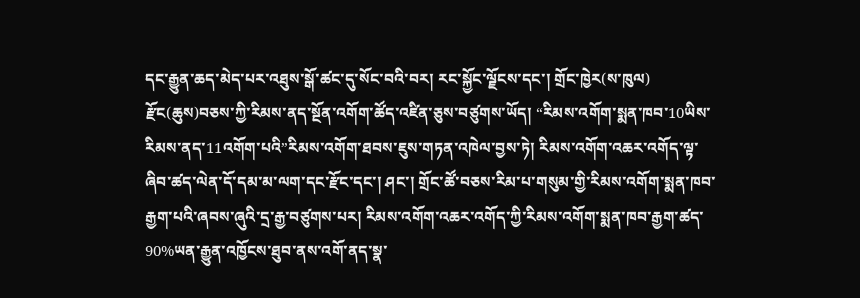དང་རྒྱུན་ཆད་མེད་པར་འཐུས་སྒོ་ཚང་དུ་སོང་བའི་བར། རང་སྐྱོང་ལྗོངས་དང་། གྲོང་ཁྱེར(ས་ཁུལ) རྫོང(ཆུས)བཅས་ཀྱི་རིམས་ནད་སྔོན་འགོག་ཚོད་འཛིན་ཅུས་བཙུགས་ཡོད། “རིམས་འགོག་སྨན་ཁབ་10ཡིས་རིམས་ནད་11འགོག་པའི”རིམས་འགོག་ཐབས་ཇུས་གཏན་འཁེལ་བྱས་ཏེ། རིམས་འགོག་འཆར་འགོད་ལྟ་ཞིབ་ཚད་ལེན་དོ་དམ་མ་ལག་དང་རྫོང་དང་། ཤང་། གྲོང་ཚོ་བཅས་རིམ་པ་གསུམ་གྱི་རིམས་འགོག་སྨན་ཁབ་རྒྱག་པའི་ཞབས་ཞུའི་དྲ་རྒྱ་བཙུགས་པར། རིམས་འགོག་འཆར་འགོད་ཀྱི་རིམས་འགོག་སྨན་ཁབ་རྒྱག་ཚད་90%ཡན་རྒྱུན་འཁྱོངས་ཐུབ་ནས་འགོ་ནད་སྣ་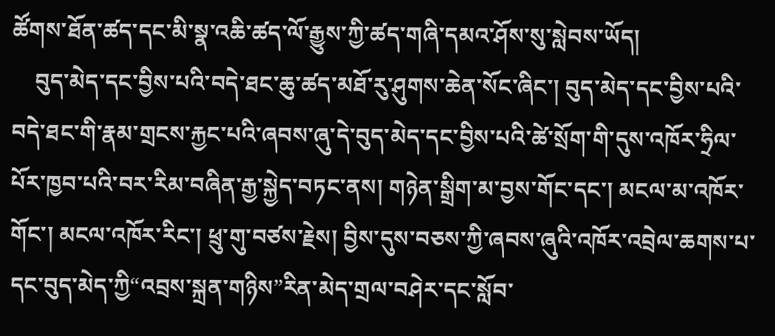ཚོགས་ཐོན་ཚད་དང་མི་སྣ་འཆི་ཚད་ལོ་རྒྱུས་ཀྱི་ཚད་གཞི་དམའ་ཤོས་སུ་སླེབས་ཡོད།
    བུད་མེད་དང་བྱིས་པའི་བདེ་ཐང་ཆུ་ཚད་མཐོ་རུ་ཤུགས་ཆེན་སོང་ཞིང་། བུད་མེད་དང་བྱིས་པའི་བདེ་ཐང་གི་རྣམ་གྲངས་རྐྱང་པའི་ཞབས་ཞུ་དེ་བུད་མེད་དང་བྱིས་པའི་ཚེ་སྲོག་གི་དུས་འཁོར་ཧྲིལ་པོར་ཁྱབ་པའི་བར་རིམ་བཞིན་རྒྱ་སྐྱེད་བཏང་ནས། གཉེན་སྒྲིག་མ་བྱས་གོང་དང་། མངལ་མ་འཁོར་གོང་། མངལ་འཁོར་རིང་། ཕྲུ་གུ་བཙས་རྗེས། བྱིས་དུས་བཅས་ཀྱི་ཞབས་ཞུའི་འཁོར་འབྲེལ་ཆགས་པ་དང་བུད་མེད་ཀྱི“འབྲས་སྐྲན་གཉིས”རིན་མེད་གྲལ་བཤེར་དང་སློབ་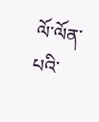ལོ་ལོན་པའི་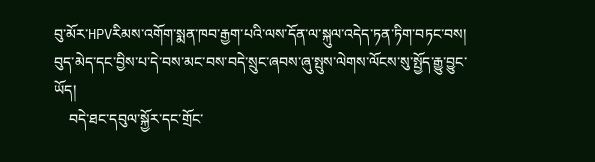བུ་མོར་HPVརིམས་འགོག་སྨན་ཁབ་རྒྱག་པའི་ལས་དོན་ལ་སྐུལ་འདེད་ཏན་ཏིག་བཏང་བས། བུད་མེད་དང་བྱིས་པ་དེ་བས་མང་བས་བདེ་སྲུང་ཞབས་ཞུ་སྤུས་ལེགས་ལོངས་སུ་སྤྱོད་རྒྱུ་བྱུང་ཡོད།
    བདེ་ཐང་དབུལ་སྐྱོར་དང་གྲོང་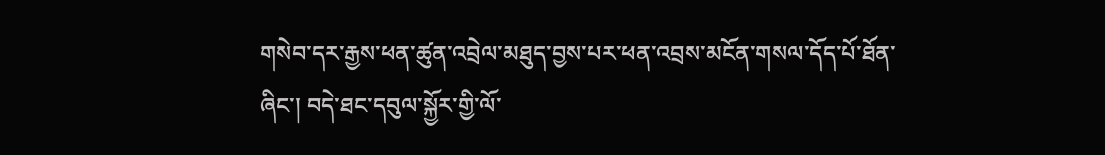གསེབ་དར་རྒྱས་ཕན་ཚུན་འབྲེལ་མཐུད་བྱས་པར་ཕན་འབྲས་མངོན་གསལ་དོད་པོ་ཐོན་ཞིང་། བདེ་ཐང་དབུལ་སྐྱོར་གྱི་ལོ་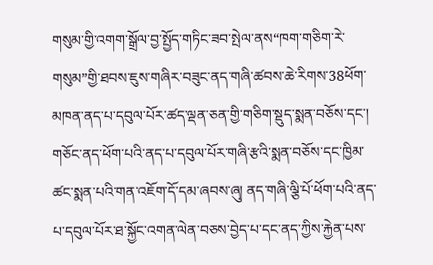གསུམ་གྱི་འགག་སྒྲོལ་བྱ་སྤྱོད་གཏིང་ཟབ་སྤེལ་ནས“ཁག་གཅིག་རེ་གསུམ”གྱི་ཐབས་ཇུས་གཞིར་བཟུང་ནད་གཞི་ཚབས་ཆེ་རིགས་38ཕོག་མཁན་ནད་པ་དབུལ་པོར་ཚད་ལྡན་ཅན་གྱི་གཅིག་སྡུད་སྨན་བཅོས་དང་། གཅོང་ནད་ཕོག་པའི་ནད་པ་དབུལ་པོར་གཞི་རྩའི་སྨན་བཅོས་དང་ཁྱིམ་ཚང་སྨན་པའི་གན་འཇོག་དོ་དམ་ཞབས་ཞུ། ནད་གཞི་ལྕི་པོ་ཕོག་པའི་ནད་པ་དབུལ་པོར་ཐ་སྐྱོང་འགན་ལེན་བཅས་བྱེད་པ་དང་ནད་ཀྱིས་རྐྱེན་པས་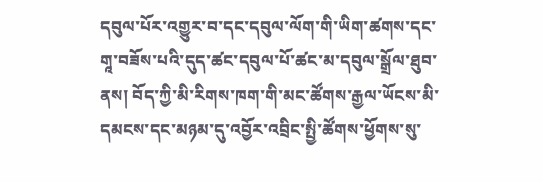དབུལ་པོར་འགྱུར་བ་དང་དབུལ་ལོག་གི་ཡིག་ཚགས་དང་གཱ་བཟོས་པའི་དུད་ཚང་དབུལ་པོ་ཚང་མ་དབུལ་སྒྲོལ་ཐུབ་ནས། བོད་ཀྱི་མི་རིགས་ཁག་གི་མང་ཚོགས་རྒྱལ་ཡོངས་མི་དམངས་དང་མཉམ་དུ་འབྱོར་འབྲིང་སྤྱི་ཚོགས་ཕྱོགས་སུ་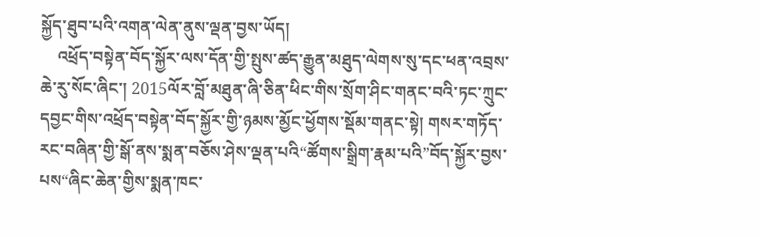སྐྱོད་ཐུབ་པའི་འགན་ལེན་ནུས་ལྡན་བྱས་ཡོད།
    འཕྲོད་བསྟེན་བོད་སྐྱོར་ལས་དོན་གྱི་སྤུས་ཚད་རྒྱུན་མཐུད་ལེགས་སུ་དང་ཕན་འབྲས་ཆེ་རུ་སོང་ཞིང་། 2015ལོར་བློ་མཐུན་ཞི་ཅིན་ཕིང་གིས་སྲོག་ཤིང་གནང་བའི་ཏང་ཀྲུང་དབྱང་གིས་འཕྲོད་བསྟེན་བོད་སྐྱོར་གྱི་ཉམས་མྱོང་ཕྱོགས་སྡོམ་གནང་སྟེ། གསར་གཏོད་རང་བཞིན་གྱི་སྒོ་ནས་སྨན་བཅོས་ཤེས་ལྡན་པའི“ཚོགས་སྒྲིག་རྣམ་པའི”བོད་སྐྱོར་བྱས་པས“ཞིང་ཆེན་གྱིས་སྨན་ཁང་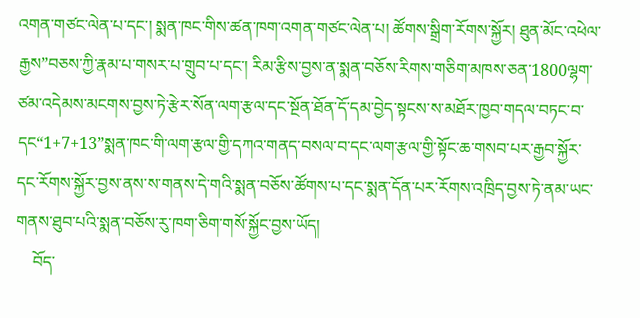འགན་གཙང་ལེན་པ་དང་། སྨན་ཁང་གིས་ཚན་ཁག་འགན་གཙང་ལེན་པ། ཚོགས་སྒྲིག་རོགས་སྐྱོར། ཐུན་མོང་འཕེལ་རྒྱས”བཅས་ཀྱི་རྣམ་པ་གསར་པ་གྲུབ་པ་དང་། རིམ་རྩིས་བྱས་ན་སྨན་བཅོས་རིགས་གཅིག་མཁས་ཅན་1800ལྷག་ཙམ་འདེམས་མངགས་བྱས་ཏེ་རྩེར་སོན་ལག་རྩལ་དང་སྔོན་ཐོན་དོ་དམ་བྱེད་སྟངས་ས་མཐོར་ཁྱབ་གདལ་བཏང་བ་དང“1+7+13”སྨན་ཁང་གི་ལག་རྩལ་གྱི་དཀའ་གནད་བསལ་བ་དང་ལག་རྩལ་གྱི་སྟོང་ཆ་གསབ་པར་རྒྱབ་སྐྱོར་དང་རོགས་སྐྱོར་བྱས་ནས་ས་གནས་དེ་གའི་སྨན་བཅོས་ཚོགས་པ་དང་སྨན་དོན་པར་རོགས་འཁྲིད་བྱས་ཏེ་ནམ་ཡང་གནས་ཐུབ་པའི་སྨན་བཅོས་རུ་ཁག་ཅིག་གསོ་སྐྱོང་བྱས་ཡོད།
    བོད་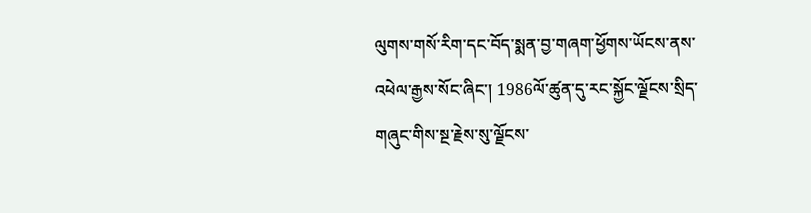ལུགས་གསོ་རིག་དང་བོད་སྨན་བྱ་གཞག་ཕྱོགས་ཡོངས་ནས་འཕེལ་རྒྱས་སོང་ཞིང་། 1986ལོ་ཚུན་དུ་རང་སྐྱོང་ལྗོངས་སྲིད་གཞུང་གིས་སྔ་རྗེས་སུ་ལྗོངས་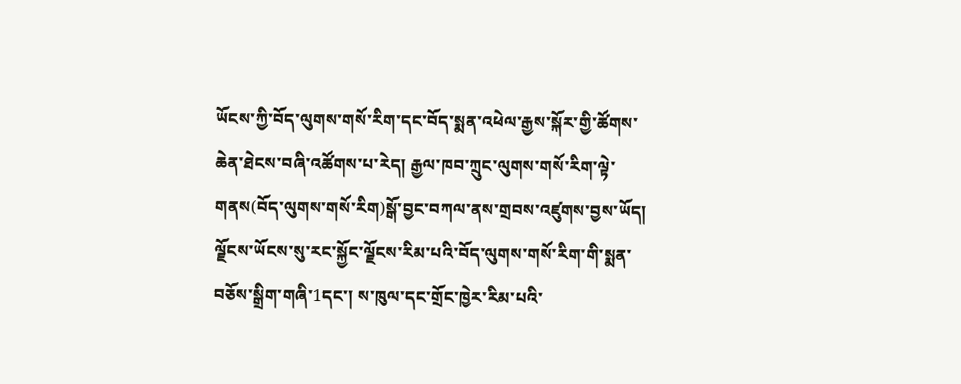ཡོངས་ཀྱི་བོད་ལུགས་གསོ་རིག་དང་བོད་སྨན་འཕེལ་རྒྱས་སྐོར་གྱི་ཚོགས་ཆེན་ཐེངས་བཞི་འཚོགས་པ་རེད། རྒྱལ་ཁབ་ཀྲུང་ལུགས་གསོ་རིག་ལྟེ་གནས(བོད་ལུགས་གསོ་རིག)སྒོ་བྱང་བཀལ་ནས་གྲབས་འཛུགས་བྱས་ཡོད། ལྗོངས་ཡོངས་སུ་རང་སྐྱོང་ལྗོངས་རིམ་པའི་བོད་ལུགས་གསོ་རིག་གི་སྨན་བཅོས་སྒྲིག་གཞི་1དང་། ས་ཁུལ་དང་གྲོང་ཁྱེར་རིམ་པའི་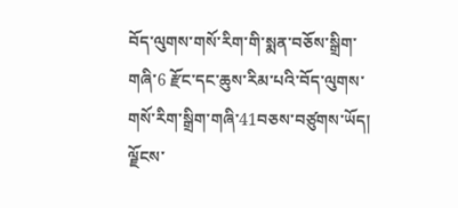བོད་ལུགས་གསོ་རིག་གི་སྨན་བཅོས་སྒྲིག་གཞི་6 རྫོང་དང་ཆུས་རིམ་པའི་བོད་ལུགས་གསོ་རིག་སྒྲིག་གཞི་41བཅས་བཙུགས་ཡོད། ལྗོངས་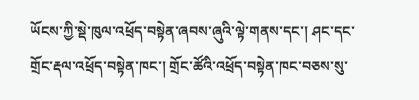ཡོངས་ཀྱི་སྡེ་ཁུལ་འཕྲོད་བསྟེན་ཞབས་ཞུའི་ལྟེ་གནས་དང་། ཤང་དང་གྲོང་རྡལ་འཕྲོད་བསྟེན་ཁང་། གྲོང་ཚོའི་འཕྲོད་བསྟེན་ཁང་བཅས་སུ་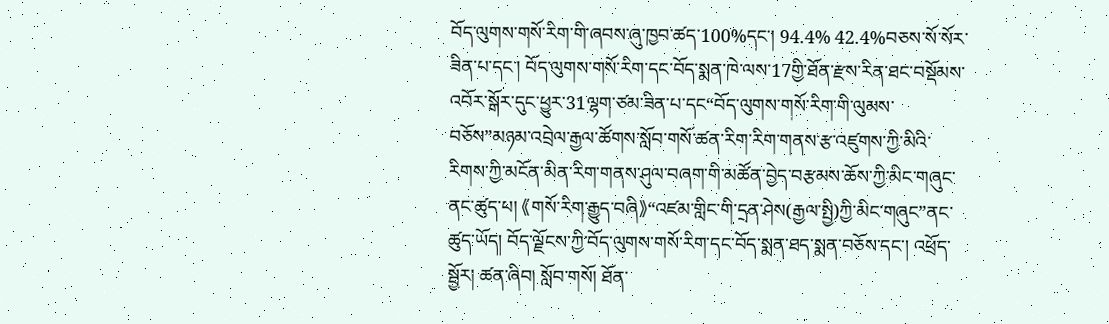བོད་ལུགས་གསོ་རིག་གི་ཞབས་ཞུ་ཁྱབ་ཚད་100%དང་། 94.4% 42.4%བཅས་སོ་སོར་ཟིན་པ་དང་། བོད་ལུགས་གསོ་རིག་དང་བོད་སྨན་ཁེ་ལས་17གྱི་ཐོན་རྫས་རིན་ཐང་བསྡོམས་འབོར་སྒོར་དུང་ཕྱུར་31ལྷག་ཙམ་ཟིན་པ་དང“བོད་ལུགས་གསོ་རིག་གི་ལུམས་བཅོས”མཉམ་འབྲེལ་རྒྱལ་ཚོགས་སློབ་གསོ་ཚན་རིག་རིག་གནས་རྩ་འཛུགས་ཀྱི་མིའི་རིགས་ཀྱི་མངོན་མིན་རིག་གནས་ཤུལ་བཞག་གི་མཚོན་བྱེད་བརྩམས་ཆོས་ཀྱི་མིང་གཞུང་ནང་ཚུད་པ། 《གསོ་རིག་རྒྱུད་བཞི》“འཛམ་གླིང་གི་དྲན་ཤེས(རྒྱལ་སྤྱི)ཀྱི་མིང་གཞུང”ནང་ཚུད་ཡོད། བོད་ལྗོངས་ཀྱི་བོད་ལུགས་གསོ་རིག་དང་བོད་སྨན་ཐད་སྨན་བཅོས་དང་། འཕྲོད་སྦྱོར། ཚན་ཞིབ། སློབ་གསོ། ཐོན་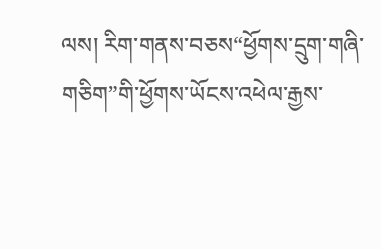ལས། རིག་གནས་བཅས“ཕྱོགས་དྲུག་གཞི་གཅིག”གི་ཕྱོགས་ཡོངས་འཕེལ་རྒྱས་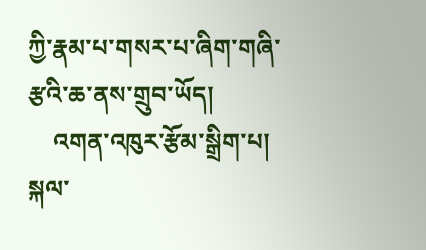ཀྱི་རྣམ་པ་གསར་པ་ཞིག་གཞི་རྩའི་ཆ་ནས་གྲུབ་ཡོད།
    འགན་འཁུར་རྩོམ་སྒྲིག་པ། སྐལ་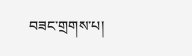བཟང་གྲགས་པ།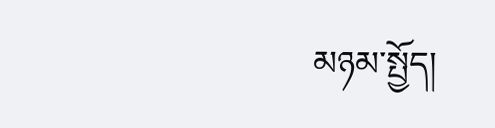མཉམ་སྤྱོད།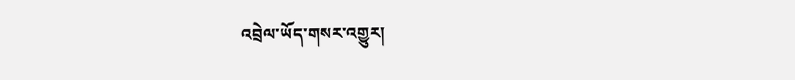འབྲེལ་ཡོད་གསར་འགྱུར།